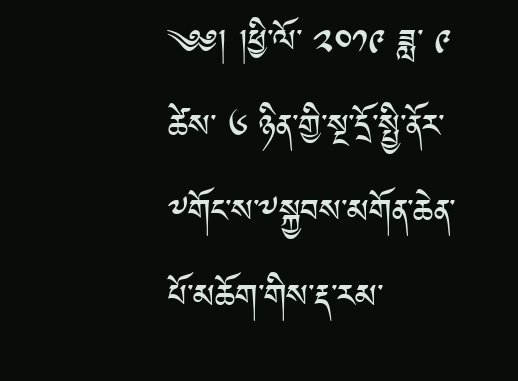༄༅། །ཕྱི་ལོ་ ༢༠༡༩ ཟླ་ ༩ ཚེས་ ༦ ཉིན་གྱི་སྔ་དྲོ་སྤྱི་ནོར་༸གོང་ས་༸སྐྱབས་མགོན་ཆེན་པོ་མཆོག་གིས་རྡ་རམ་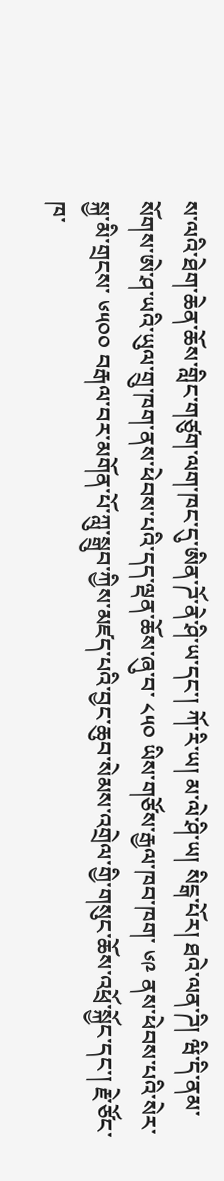ས་ལའི་ཐེག་ཆེན་ཆོས་གླིང་གཙུག་ལག་ཁང་དུ་ཨིན་ཌོ་ནེ་ཤི་ཡ་དང་། ཀོ་རི་ཡ། མ་ལེ་ཤི་ཡ། སིངྒ་པོར། ཐའེ་ལན་ཌི། ཝི་དི་ནམ་སོགས་ཨེ་ཤ་ཡའི་ཡུལ་གྲུ་ཁག་ནས་ཕེབས་པའི་དད་ལྡན་ཆོས་ཞུ་བ་ ༨༥༠ ཡིས་གཙོས་རྒྱལ་ཁབ་ཁག་ ༦༩ ནས་ཕེབས་པའི་སེར་སྐྱ་མི་གྲངས་ ༦༥༠༠ བརྒལ་བར་མགོན་པོ་ཀླུ་སྒྲུབ་ཀྱིས་མཛད་པའི་བྱང་ཆུབ་སེམས་འགྲེལ་གྱི་གསུང་ཆོས་འཕྲོ་སྐྱོང་དང་། རྗེ་ཙོང་ཁ་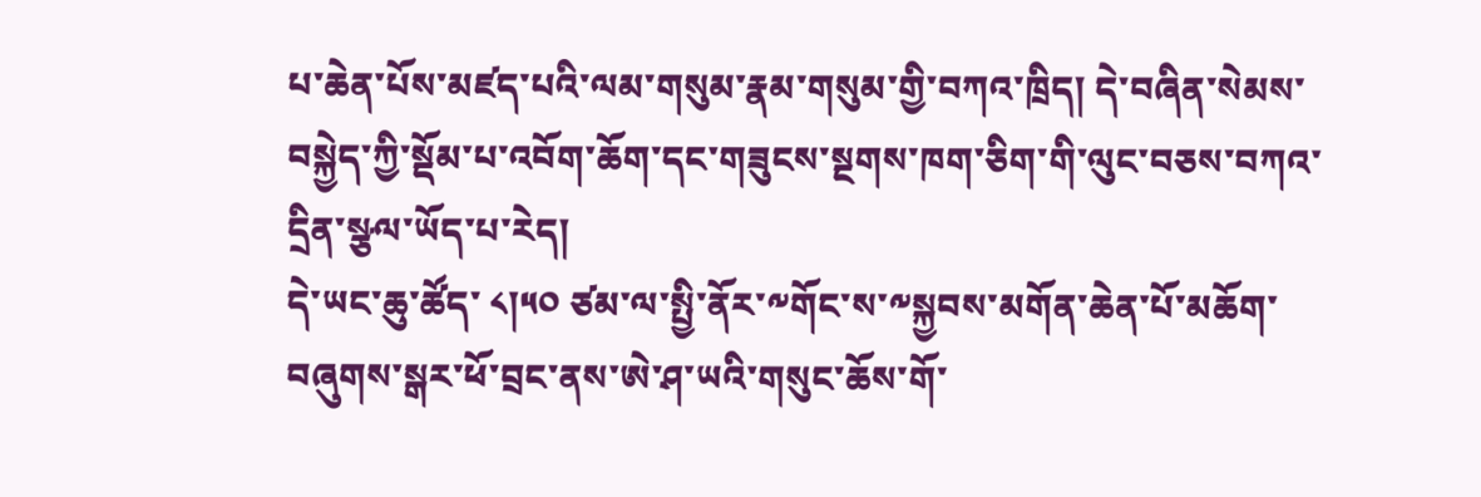པ་ཆེན་པོས་མཛད་པའི་ལམ་གསུམ་རྣམ་གསུམ་གྱི་བཀའ་ཁྲིད། དེ་བཞིན་སེམས་བསྐྱེད་ཀྱི་སྡོམ་པ་འབོག་ཆོག་དང་གཟུངས་སྔགས་ཁག་ཅིག་གི་ལུང་བཅས་བཀའ་དྲིན་སྩལ་ཡོད་པ་རེད།
དེ་ཡང་ཆུ་ཚོད་ ༨།༥༠ ཙམ་ལ་སྤྱི་ནོར་༸གོང་ས་༸སྐྱབས་མགོན་ཆེན་པོ་མཆོག་བཞུགས་སྒར་ཕོ་བྲང་ནས་ཨེ་ཤ་ཡའི་གསུང་ཆོས་གོ་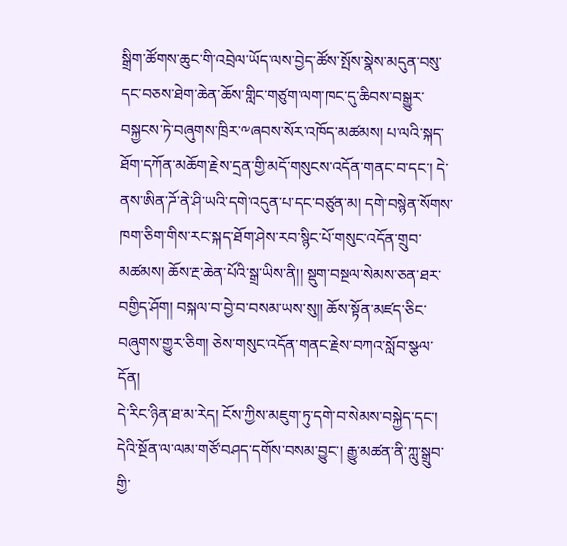སྒྲིག་ཚོགས་ཆུང་གི་འབྲེལ་ཡོད་ལས་བྱེད་ཚོས་སྤོས་སྣེས་མདུན་བསུ་དང་བཅས་ཐེག་ཆེན་ཆོས་གླིང་གཙུག་ལག་ཁང་དུ་ཆིབས་བསྒྱུར་བསྐྱངས་ཏེ་བཞུགས་ཁྲིར་༸ཞབས་སོར་འཁོད་མཚམས། པ་ལའི་སྐད་ཐོག་དཀོན་མཆོག་རྗེས་དྲན་གྱི་མདོ་གསུངས་འདོན་གནང་བ་དང་། དེ་ནས་ཨིན་ཌོ་ནེ་ཤི་ཡའི་དགེ་འདུན་པ་དང་བཙུན་མ། དགེ་བསྙེན་སོགས་ཁག་ཅིག་གིས་རང་སྐད་ཐོག་ཤེས་རབ་སྙིང་པོ་གསུང་འདོན་གྲུབ་མཚམས། ཆོས་རྔ་ཆེན་པོའི་སྒྲ་ཡིས་ནི།། སྡུག་བསྔལ་སེམས་ཅན་ཐར་བགྱིད་ཤོག། བསྐལ་བ་བྱེ་བ་བསམ་ཡས་སུ།། ཆོས་སྟོན་མཛད་ཅིང་བཞུགས་གྱུར་ཅིག། ཅེས་གསུང་འདོན་གནང་རྗེས་བཀའ་སློབ་སྩལ་དོན།
དེ་རིང་ཉིན་ཐ་མ་རེད། ངོས་ཀྱིས་མཇུག་ཏུ་དགེ་བ་སེམས་བསྐྱེད་དང་། དེའི་སྔོན་ལ་ལམ་གཙོ་བཤད་དགོས་བསམ་བྱུང་། རྒྱུ་མཚན་ནི་ཀླུ་སྒྲུབ་གྱི་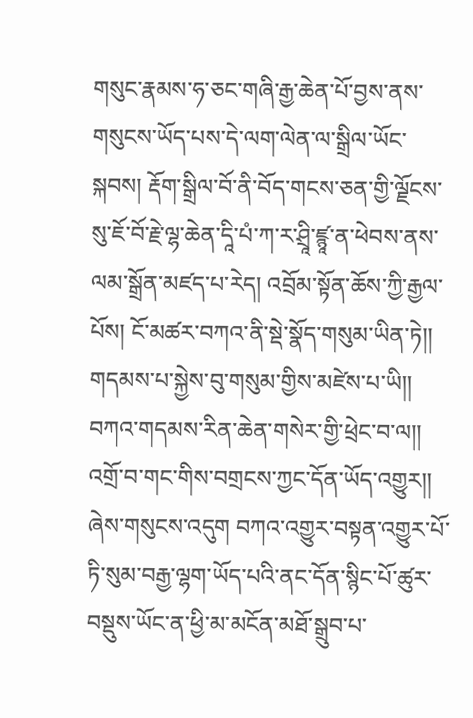གསུང་རྣམས་ཧ་ཅང་གཞི་རྒྱ་ཆེན་པོ་བྱས་ནས་གསུངས་ཡོད་པས་དེ་ལག་ལེན་ལ་སྒྲིལ་ཡོང་སྐབས། རྡོག་སྒྲིལ་བོ་ནི་བོད་གངས་ཅན་གྱི་ལྗོངས་སུ་ཇོ་བོ་རྗེ་ལྷ་ཆེན་དཱི་པཾ་ཀ་ར་ཤྲཱི་ཛྙཱ་ན་ཕེབས་ནས་ལམ་སྒྲོན་མཛད་པ་རེད། འབྲོམ་སྟོན་ཆོས་ཀྱི་རྒྱལ་པོས། ངོ་མཚར་བཀའ་ནི་སྡེ་སྣོད་གསུམ་ཡིན་ཏེ།། གདམས་པ་སྐྱེས་བུ་གསུམ་གྱིས་མཛེས་པ་ཡི།། བཀའ་གདམས་རིན་ཆེན་གསེར་གྱི་ཕྲེང་བ་ལ།། འགྲོ་བ་གང་གིས་བགྲངས་ཀྱང་དོན་ཡོད་འགྱུར།། ཞེས་གསུངས་འདུག བཀའ་འགྱུར་བསྟན་འགྱུར་པོ་ཏི་སུམ་བརྒྱ་ལྷག་ཡོད་པའི་ནང་དོན་སྙིང་པོ་ཚུར་བསྡུས་ཡོང་ན་ཕྱི་མ་མངོན་མཐོ་སྒྲུབ་པ་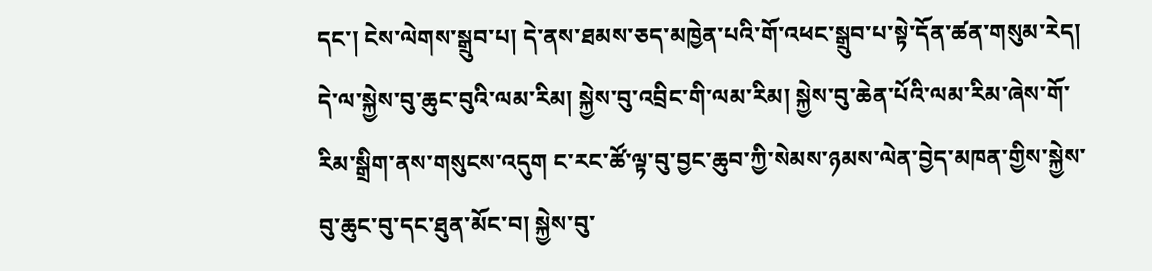དང་། ངེས་ལེགས་སྒྲུབ་པ། དེ་ནས་ཐམས་ཅད་མཁྱེན་པའི་གོ་འཕང་སྒྲུབ་པ་སྟེ་དོན་ཚན་གསུམ་རེད། དེ་ལ་སྐྱེས་བུ་ཆུང་བུའི་ལམ་རིམ། སྐྱེས་བུ་འབྲིང་གི་ལམ་རིམ། སྐྱེས་བུ་ཆེན་པོའི་ལམ་རིམ་ཞེས་གོ་རིམ་སྒྲིག་ནས་གསུངས་འདུག ང་རང་ཚོ་ལྟ་བུ་བྱང་ཆུབ་ཀྱི་སེམས་ཉམས་ལེན་བྱེད་མཁན་གྱིས་སྐྱེས་བུ་ཆུང་བུ་དང་ཐུན་མོང་བ། སྐྱེས་བུ་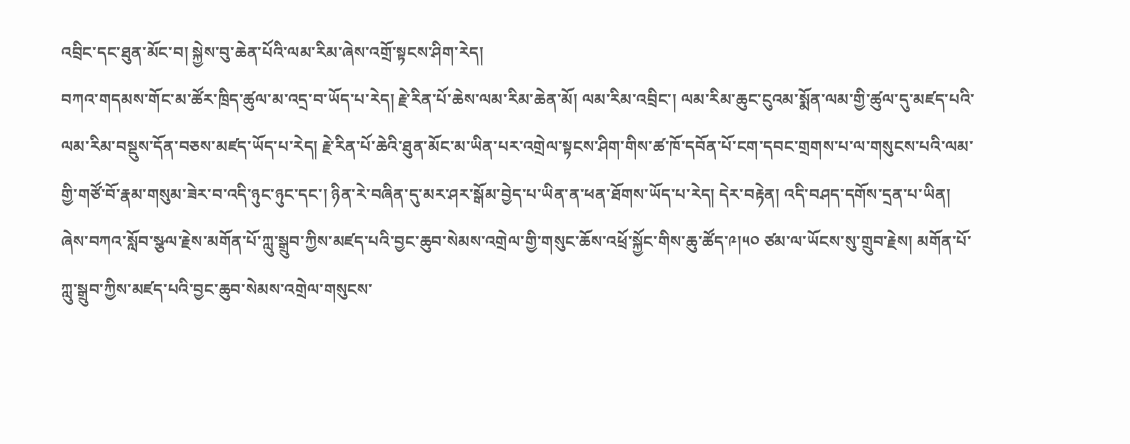འབྲིང་དང་ཐུན་མོང་བ། སྐྱེས་བུ་ཆེན་པོའི་ལམ་རིམ་ཞེས་འགྲོ་སྟངས་ཤིག་རེད།
བཀའ་གདམས་གོང་མ་ཚོར་ཁྲིད་ཚུལ་མ་འདྲ་བ་ཡོད་པ་རེད། རྗེ་རིན་པོ་ཆེས་ལམ་རིམ་ཆེན་མོ། ལམ་རིམ་འབྲིང་། ལམ་རིམ་ཆུང་ངུའམ་སྨོན་ལམ་གྱི་ཚུལ་དུ་མཛད་པའི་ལམ་རིམ་བསྡུས་དོན་བཅས་མཛད་ཡོད་པ་རེད། རྗེ་རིན་པོ་ཆེའི་ཐུན་མོང་མ་ཡིན་པར་འགྲེལ་སྟངས་ཤིག་གིས་ཚ་ཁོ་དབོན་པོ་ངག་དབང་གྲགས་པ་ལ་གསུངས་པའི་ལམ་གྱི་གཙོ་བོ་རྣམ་གསུམ་ཟེར་བ་འདི་ཉུང་ཉུང་དང་། ཉིན་རེ་བཞིན་དུ་མར་ཤར་སྒོམ་བྱེད་པ་ཡིན་ན་ཕན་ཐོགས་ཡོད་པ་རེད། དེར་བརྟེན། འདི་བཤད་དགོས་དྲན་པ་ཡིན། ཞེས་བཀའ་སློབ་སྩལ་རྗེས་མགོན་པོ་ཀླུ་སྒྲུབ་ཀྱིས་མཛད་པའི་བྱང་ཆུབ་སེམས་འགྲེལ་གྱི་གསུང་ཆོས་འཕྲོ་སྐྱོང་གིས་ཆུ་ཚོད་༩།༥༠ ཙམ་ལ་ཡོངས་སུ་གྲུབ་རྗེས། མགོན་པོ་ཀླུ་སྒྲུབ་ཀྱིས་མཛད་པའི་བྱང་ཆུབ་སེམས་འགྲེལ་གསུངས་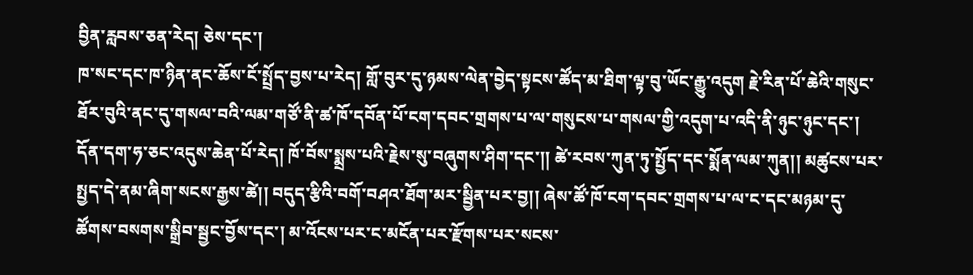བྱིན་རླབས་ཅན་རེད། ཅེས་དང་།
ཁ་སང་དང་ཁ་ཉིན་ནང་ཆོས་ངོ་སྤྲོད་བྱས་པ་རེད། གློ་བུར་དུ་ཉམས་ལེན་བྱེད་སྟངས་ཚོད་མ་ཐིག་ལྟ་བུ་ཡོང་རྒྱུ་འདུག རྗེ་རིན་པོ་ཆེའི་གསུང་ཐོར་བུའི་ནང་དུ་གསལ་བའི་ལམ་གཙོ་ནི་ཚ་ཁོ་དབོན་པོ་ངག་དབང་གྲགས་པ་ལ་གསུངས་པ་གསལ་གྱི་འདུག་པ་འདི་ནི་ཉུང་ཉུང་དང་། དོན་དག་ཧ་ཅང་འདུས་ཆེན་པོ་རེད། ཁོ་བོས་སྨྲས་པའི་རྗེས་སུ་བཞུགས་ཤིག་དང་།། ཚེ་རབས་ཀུན་ཏུ་སྤྱོད་དང་སྨོན་ལམ་ཀུན།། མཚུངས་པར་སྤྱད་དེ་ནམ་ཞིག་སངས་རྒྱས་ཚེ།། བདུད་རྩིའི་བགོ་བཤའ་ཐོག་མར་སྦྱིན་པར་བྱ།། ཞེས་ཚོ་ཁོ་ངག་དབང་གྲགས་པ་ལ་ང་དང་མཉམ་དུ་ཚོགས་བསགས་སྒྲིབ་སྦྱང་བྱོས་དང་། མ་འོངས་པར་ང་མངོན་པར་རྫོགས་པར་སངས་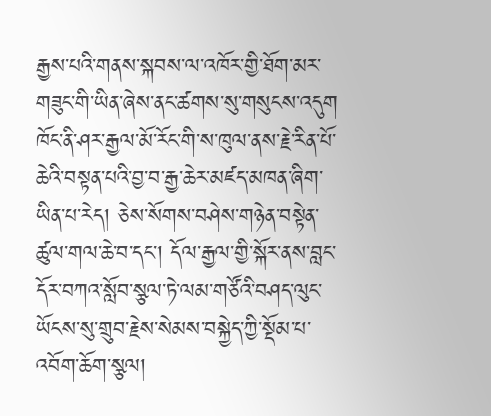རྒྱས་པའི་གནས་སྐབས་ལ་འཁོར་གྱི་ཐོག་མར་གཟུང་གི་ཡིན་ཞེས་ནང་ཚགས་སུ་གསུངས་འདུག ཁོང་ནི་ཤར་རྒྱལ་མོ་རོང་གི་ས་ཁུལ་ནས་རྗེ་རིན་པོ་ཆེའི་བསྟན་པའི་བྱ་བ་རྒྱ་ཆེར་མཛད་མཁན་ཞིག་ཡིན་པ་རེད། ཅེས་སོགས་བཤེས་གཉེན་བསྟེན་ཚུལ་གལ་ཆེ་བ་དང་། དོལ་རྒྱལ་གྱི་སྐོར་ནས་བླང་དོར་བཀའ་སློབ་སྩལ་ཏེ་ལམ་གཙོའི་བཤད་ལུང་ཡོངས་སུ་གྲུབ་རྗེས་སེམས་བསྐྱེད་ཀྱི་སྡོམ་པ་འབོག་ཆོག་སྩལ།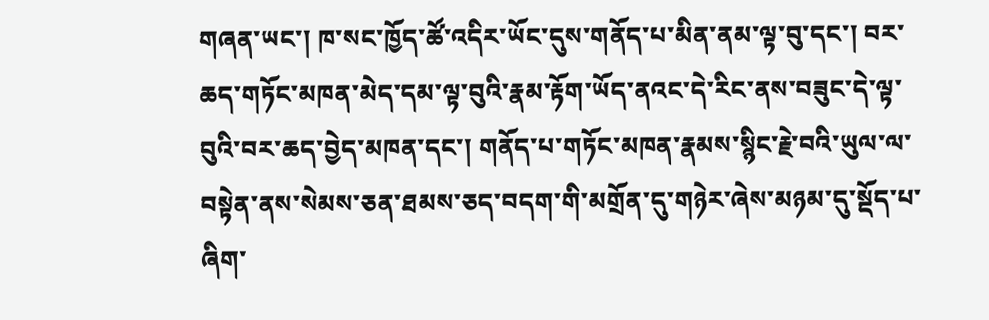གཞན་ཡང་། ཁ་སང་ཁྱོད་ཚོ་འདིར་ཡོང་དུས་གནོད་པ་མིན་ནམ་ལྟ་བུ་དང་། བར་ཆད་གཏོང་མཁན་མེད་དམ་ལྟ་བུའི་རྣམ་རྟོག་ཡོད་ནའང་དེ་རིང་ནས་བཟུང་དེ་ལྟ་བུའི་བར་ཆད་བྱེད་མཁན་དང་། གནོད་པ་གཏོང་མཁན་རྣམས་སྙིང་རྗེ་བའི་ཡུལ་ལ་བསྟེན་ནས་སེམས་ཅན་ཐམས་ཅད་བདག་གི་མགྲོན་དུ་གཉེར་ཞེས་མཉམ་དུ་སྡོད་པ་ཞིག་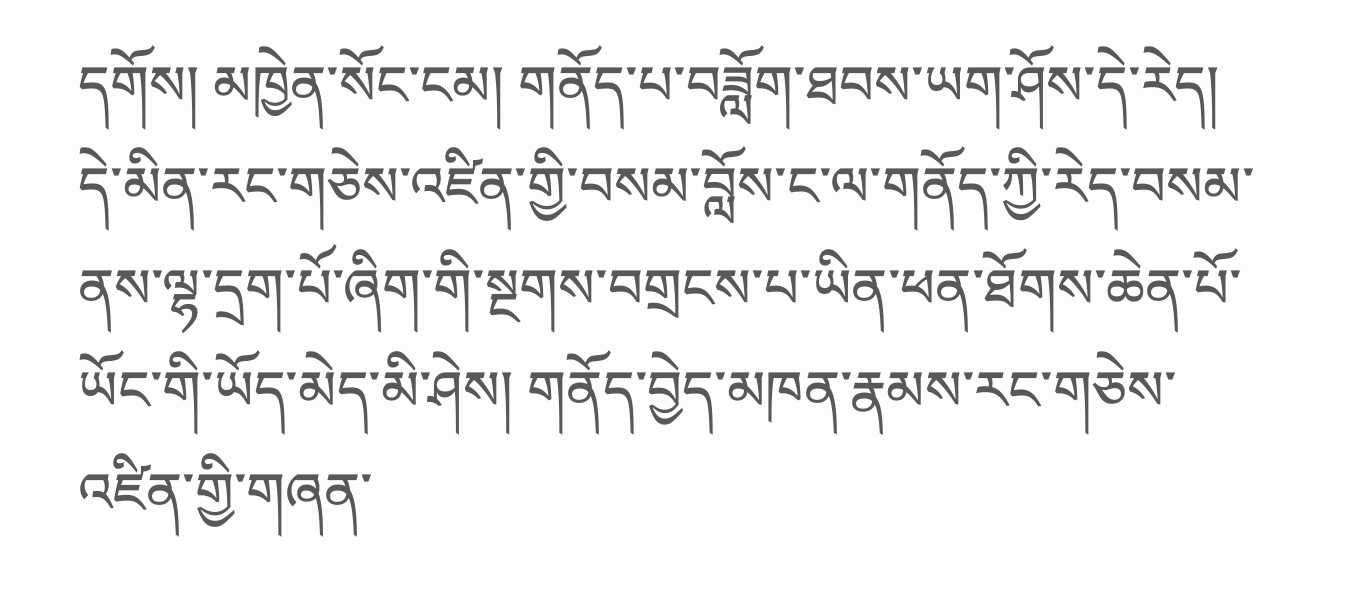དགོས། མཁྱེན་སོང་ངམ། གནོད་པ་བཟློག་ཐབས་ཡག་ཤོས་དེ་རེད། དེ་མིན་རང་གཅེས་འཛིན་གྱི་བསམ་བློས་ང་ལ་གནོད་ཀྱི་རེད་བསམ་ནས་ལྷ་དྲག་པོ་ཞིག་གི་སྔགས་བགྲངས་པ་ཡིན་ཕན་ཐོགས་ཆེན་པོ་ཡོང་གི་ཡོད་མེད་མི་ཤེས། གནོད་བྱེད་མཁན་རྣམས་རང་གཅེས་འཛིན་གྱི་གཞན་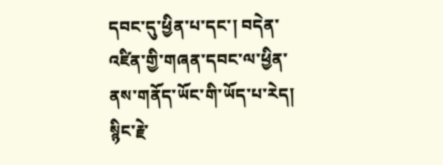དབང་དུ་ཕྱིན་པ་དང་། བདེན་འཛིན་གྱི་གཞན་དབང་ལ་ཕྱིན་ནས་གནོད་ཡོང་གི་ཡོད་པ་རེད། སྙིང་རྗེ་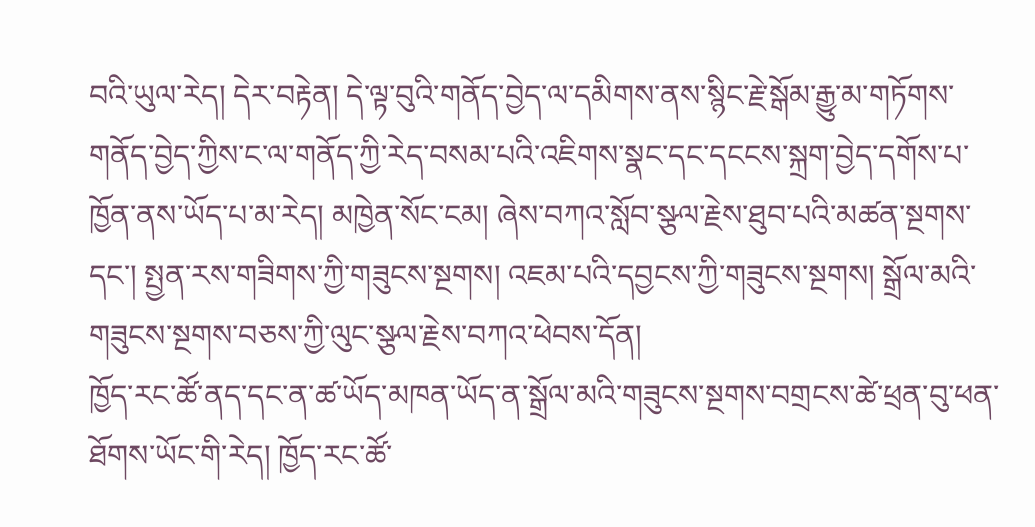བའི་ཡུལ་རེད། དེར་བརྟེན། དེ་ལྟ་བུའི་གནོད་བྱེད་ལ་དམིགས་ནས་སྙིང་རྗེ་སྒོམ་རྒྱུ་མ་གཏོགས་གནོད་བྱེད་ཀྱིས་ང་ལ་གནོད་ཀྱི་རེད་བསམ་པའི་འཇིགས་སྣང་དང་དངངས་སྐྲག་བྱེད་དགོས་པ་ཁྱོན་ནས་ཡོད་པ་མ་རེད། མཁྱེན་སོང་ངམ། ཞེས་བཀའ་སློབ་སྩལ་རྗེས་ཐུབ་པའི་མཚན་སྔགས་དང་། སྤྱན་རས་གཟིགས་ཀྱི་གཟུངས་སྔགས། འཇམ་པའི་དབྱངས་ཀྱི་གཟུངས་སྔགས། སྒྲོལ་མའི་གཟུངས་སྔགས་བཅས་ཀྱི་ལུང་སྩལ་རྗེས་བཀའ་ཕེབས་དོན།
ཁྱོད་རང་ཚོ་ནད་དང་ན་ཚ་ཡོད་མཁན་ཡོད་ན་སྒྲོལ་མའི་གཟུངས་སྔགས་བགྲངས་ཚེ་ཕྲན་བུ་ཕན་ཐོགས་ཡོང་གི་རེད། ཁྱོད་རང་ཚོ་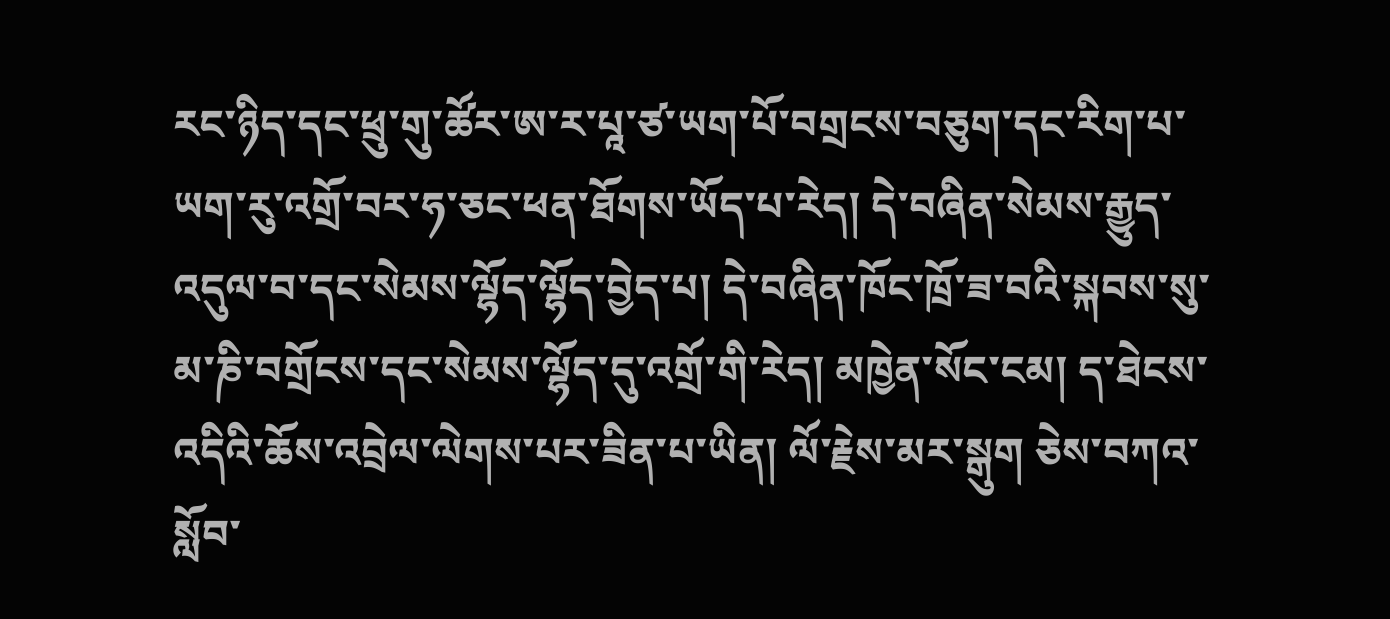རང་ཉིད་དང་ཕྲུ་གུ་ཚོར་ཨ་ར་པཱ་ཙ་ཡག་པོ་བགྲངས་བཅུག་དང་རིག་པ་ཡག་རུ་འགྲོ་བར་ཧ་ཅང་ཕན་ཐོགས་ཡོད་པ་རེད། དེ་བཞིན་སེམས་རྒྱུད་འདུལ་བ་དང་སེམས་ལྷོད་ལྷོད་བྱེད་པ། དེ་བཞིན་ཁོང་ཁྲོ་ཟ་བའི་སྐབས་སུ་མ་ཎི་བགྲོངས་དང་སེམས་ལྷོད་དུ་འགྲོ་གི་རེད། མཁྱེན་སོང་ངམ། ད་ཐེངས་འདིའི་ཆོས་འབྲེལ་ལེགས་པར་ཟིན་པ་ཡིན། ལོ་རྗེས་མར་སྒུག ཅེས་བཀའ་སློབ་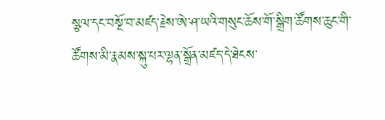སྩལ་དང་བསྔོ་བ་མཛད་རྗེས་ཨེ་ཤ་ཡའི་གསུང་ཆོས་གོ་སྒྲིག་ཚོགས་ཆུང་གི་ཚོགས་མི་རྣམས་སྐུ་པར་ལྷན་སྒྲོན་མཛད་དེ་ཐེངས་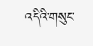འདིའི་གསུང་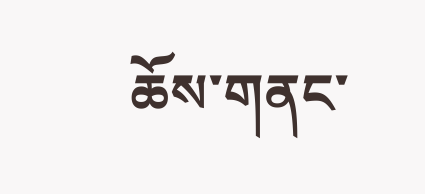ཆོས་གནང་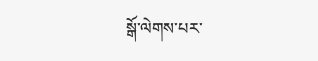སྒོ་ལེགས་པར་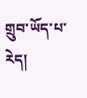གྲུབ་ཡོད་པ་རེད།